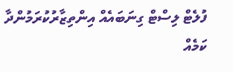ފުލެޓް ލިސްޓް ގިނަބައެއް އިންތިޒާރުކުރަމުންދާ ކަމެއް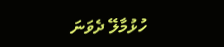ހުޅުމާލޭ ދެވަނަ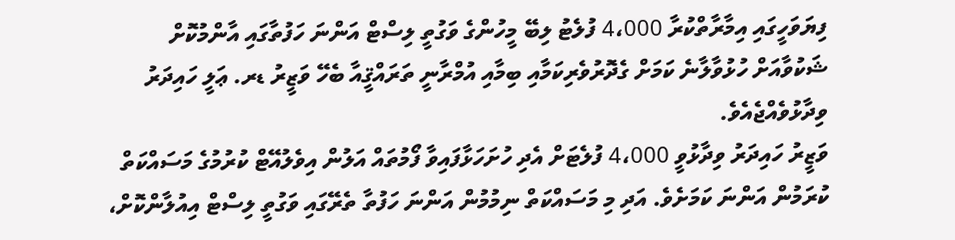ފިޔަވަހީގައި އިމާރާތްކުރާ 4،000 ފުލެޓު ލިބޭ މީހުންގެ ވަގުތީ ލިސްޓް އަންނަ ހަފުތާގައި އާންމުކޮށް ޝަކުވާއަށް ހުޅުވާލާނެ ކަމަށް ގެދޮރުވެރިކަމާއި ބިމާއި އުމްރާނީ ތަރައްޤީއާ ބެހޭ ވަޒީރު ޑރ. ޢަލީ ހައިދަރު ވިދާޅުވެއްޖެއެވެ.
ވަޒީރު ހައިދަރު ވިދާޅުވީ 4،000 ފުލެޓަށް އެދި ހުށަހަޅާފައިވާ ފޯމުތައް އަލުން އިވެލުއޭޓް ކުރުމުގެ މަސައްކަތް ކުރަމުން އަންނަ ކަމަށެވެ. އަދި މި މަސައްކަތް ނިމުމުން އަންނަ ހަފުތާ ތެރޭގައި ވަގުތީ ލިސްޓް އިއުލާންކޮށް،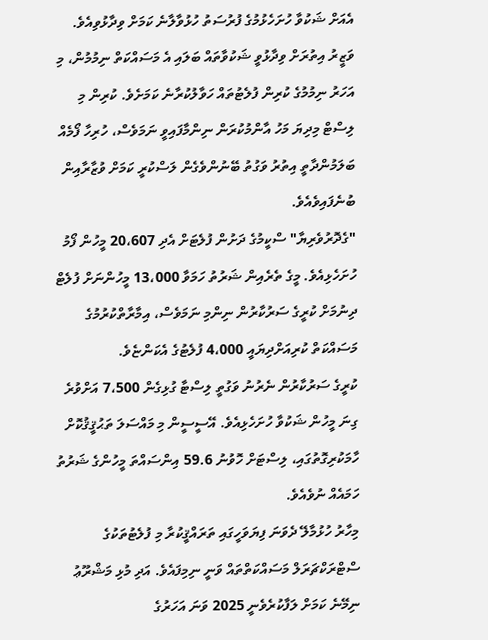އެއަށް ޝަކުވާ ހުށަހެޅުމުގެ ފުރުސަތު ހުޅުވާލާނެ ކަމަށް ވިދާޅުވިއެވެ.
ވަޒީރު އިތުރަށް ވިދާޅުވީ ޝަކުވާތައް ބަލައި އެ މަސައްކަތް ނިމުމުން، މި އަހަރު ނިމުމުގެ ކުރިން ފުލެޓުތައް ހަވާލުކުރާނެ ކަމަށެވެ. ކުރިން މި ލިސްޓް މިދިޔަ މަހު އާންމުކުރަން ނިންމާފައިވީ ނަމަވެސް، ހުރިހާ ފޯމެއް ބަލަމުންދާތީ އިތުރު ވަގުތު ބޭނުންވެގެން ލަސްކުރީ ކަމަށް ވުޒާރާއިން ބުނެފައިވެއެވެ.
"ގެދޮރުވެރިޔާ" ސްކީމުގެ ދަށުން ފުލެޓަށް އެދި 20،607 މީހުން ފޯމު ހުށަހެޅިއެވެ. މީގެ ތެރެއިން ޝަރުތު ހަމަވާ 13،000 މީހުންނަށް ފުލެޓް ދިނުމަށް ކުރީގެ ސަރުކާރުން ނިންމި ނަމަވެސް، އިމާރާތްކުރުމުގެ މަސައްކަތް ކުރިއަށްދިޔައީ 4،000 ފުލެޓުގެ އެކަންޏެވެ.
ކުރީގެ ސަރުކާރުން ނެރުނު ވަގުތީ ލިސްޓާ ގުޅިގެން 7،500 އަށްވުރެ ގިނަ މީހުން ޝަކުވާ ހުށަހެޅިއެވެ. އޭސީސީން މި މައްސަލަ ތަޙުޤީޤުކޮށް ހާމަކުރިގޮތުގައި، ލިސްޓަށް ހޮވުނު 59.6 އިންސައްތަ މީހުންގެ ޝަރުތު ހަމައެއް ނުވެއެވެ.
މިހާރު ހުޅުމާލޭ ދެވަނަ ފިޔަވަހީގައި ތަރައްޤީކުރާ މި ފުލެޓުތަކުގެ ސްޓްރަކްޗަރަލް މަސައްކަތްތައް ވަނީ ނިމިފައެވެ. އަދި މުޅި މަޝްރޫޢު ނިމޭނެ ކަމަށް ލަފާކުރެވެނީ 2025 ވަނަ އަހަރުގެ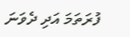ފުރަތަމަ އަދި ދެވަނަ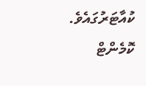ކުއާޓަރުގައެވެ.
ކޮމެންޓް